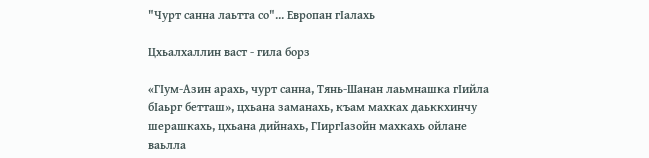"Чурт санна лаьтта со"... Европан гIалахь

Цхьалхаллин васт - гила борз

«ГΙум-Азин арахь, чурт санна, Тянь-Шанан лаьмнашка гΙийла бΙаьрг бетташ», цхьана заманахь, къам махках даьккхинчу шерашкахь, цхьана дийнахь, ГΙиргΙазойн махкахь ойлане ваьлла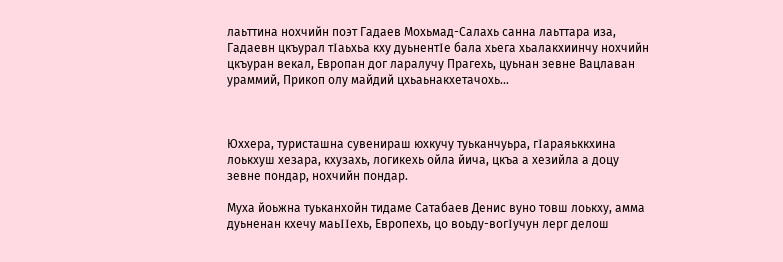лаьттина нохчийн поэт Гадаев Мохьмад-Салахь санна лаьттара иза, Гадаевн цкъурал тΙаьхьа кху дуьнентΙе бала хьега хьалакхиинчу нохчийн цкъуран векал, Европан дог ларалучу Прагехь, цуьнан зевне Вацлаван ураммий, Прикоп олу майдий цхьаьнакхетачохь...



Юххера, туристашна сувенираш юхкучу туьканчуьра, гΙараяьккхина лоькхуш хезара, кхузахь, логикехь ойла йича, цкъа а хезийла а доцу зевне пондар, нохчийн пондар.

Муха йоьжна туьканхойн тидаме Сатабаев Денис вуно товш лоькху, амма дуьненан кхечу маьΙΙехь, Европехь, цо воьду-вогΙучун лерг делош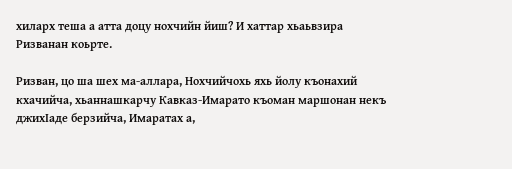хиларх теша а атта доцу нохчийн йиш? И хаттар хьаьвзира Ризванан коьрте.

Ризван, цо ша шех ма-аллара, Нохчийчохь яхь йолу къонахий кхачийча, хьаннашкарчу Кавказ-Имарато къоман маршонан некъ джихIаде берзийча, Имаратах а,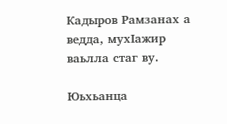Кадыров Рамзанах а ведда, мухIажир ваьлла стаг ву.

Юьхьанца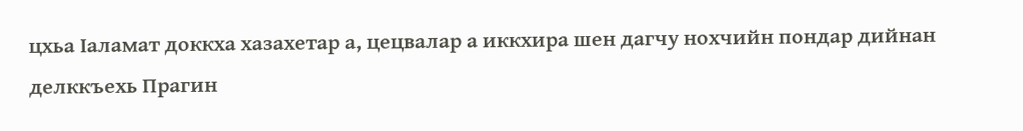цхьа Ιаламат доккха хазахетар а, цецвалар а иккхира шен дагчу нохчийн пондар дийнан делккъехь Прагин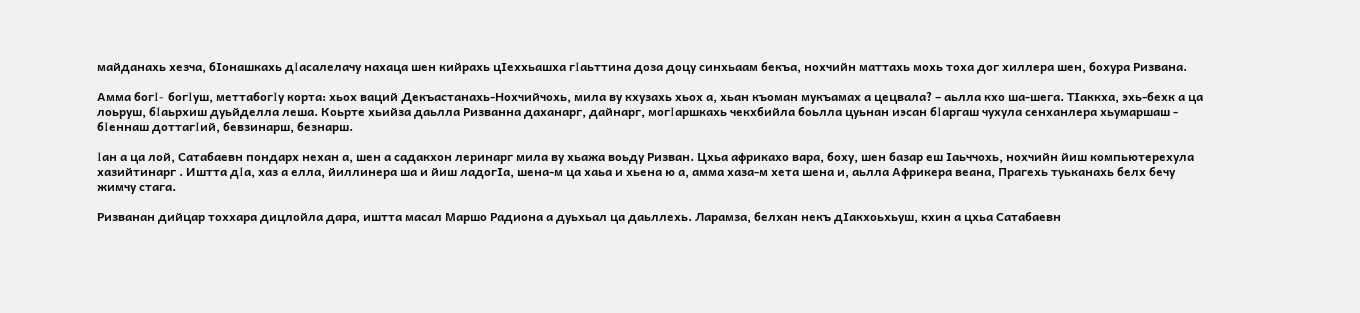майданахь хезча, бIонашкахь дΙасалелачу нахаца шен кийрахь цIеххьашха гΙаьттина доза доцу синхьаам бекъа, нохчийн маттахь мохь тоха дог хиллера шен, бохура Ризвана.

Амма богΙ- богΙуш, меттабогΙу корта: хьох ваций Декъастанахь-Нохчийчохь, мила ву кхузахь хьох а, хьан къоман мукъамах а цецвала? – аьлла кхо ша-шега. ТIаккха, эхь-бехк а ца лоьруш, бΙаьрхиш дуьйделла леша. Коьрте хьийза даьлла Ризванна даханарг, дайнарг, могΙаршкахь чекхбийла боьлла цуьнан иэсан бΙаргаш чухула сенханлера хьумаршаш - бΙеннаш доттагΙий, бевзинарш, безнарш.

Ιан а ца лой, Сатабаевн пондарх нехан а, шен а садакхон леринарг мила ву хьажа воьду Ризван. Цхьа африкахо вара, боху, шен базар еш Iаьччохь, нохчийн йиш компьютерехула хазийтинарг . Иштта дΙа, хаз а елла, йиллинера ша и йиш ладогIа, шена-м ца хаьа и хьена ю а, амма хаза-м хета шена и, аьлла Африкера веана, Прагехь туьканахь белх бечу жимчу стага.

Ризванан дийцар тоххара дицлойла дара, иштта масал Маршо Радиона а дуьхьал ца даьллехь. Ларамза, белхан некъ дIакхоьхьуш, кхин а цхьа Сатабаевн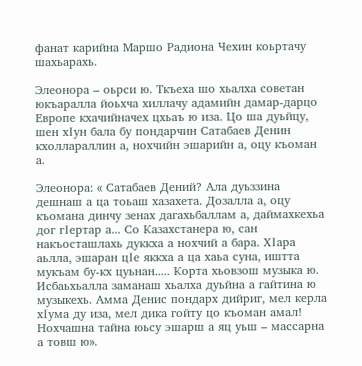фанат карийна Маршо Радиона Чехин коьртачу шахьарахь.

Элеонора – оьрси ю. Ткъеха шо хьалха советан юкъаралла йоьхча хиллачу адамийн дамар-дарцо Европе кхачийначех цхьаъ ю иза. Цо ша дуьйцу, шен хΙун бала бу пондарчин Сатабаев Денин кхоллараллин а, нохчийн эшарийн а, оцу къоман а.

Элеонора: « Сатабаев Дений? Ала дуьззина дешнаш а ца тоьаш хазахета. Дозалла а, оцу къомана динчу зенах дагахьбаллам а, даймахкехьа дог гΙертар а... Со Казахстанера ю, сан накъосташлахь дуккха а нохчий а бара. ХΙара аьлла, эшаран цΙе яккха а ца хаьа суна, иштта мукъам бу-кх цуьнан..... Корта хьовзош музыка ю. Исбаьхьалла заманаш хьалха дуьйна а гайтина ю музыкехь. Амма Денис пондарх дийриг, мел керла хΙума ду иза, мел дика гойту цо къоман амал! Нохчашна тайна юьсу эшарш а яц уьш – массарна а товш ю».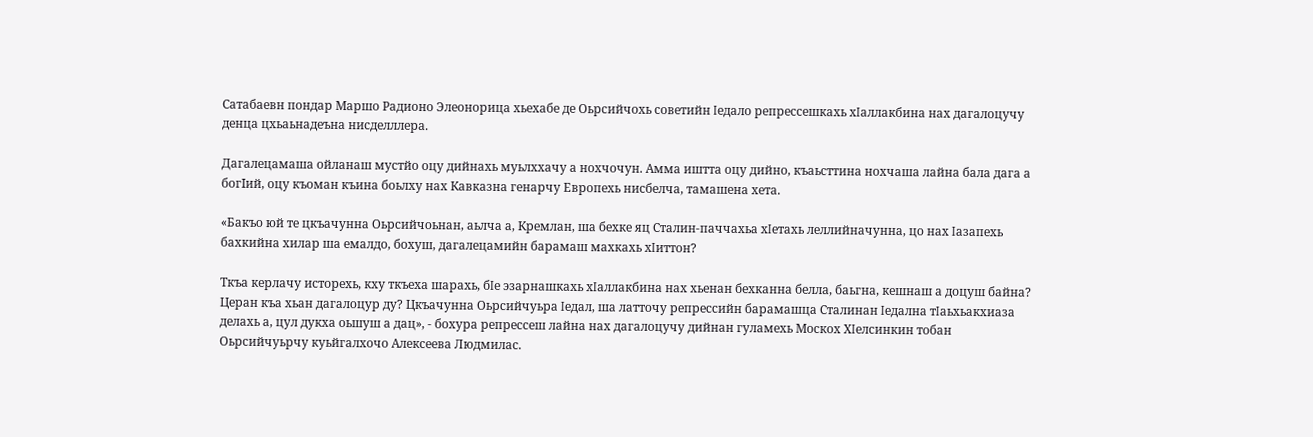Сатабаевн пондар Маршо Радионо Элеонорица хьехабе де Оьрсийчохь советийн Ιедало репрессешкахь хΙаллакбина нах дагалоцучу денца цхьаьнадеъна нисделллера.

Дагалецамаша ойланаш мустйо оцу дийнахь муьлххачу а нохчочун. Амма иштта оцу дийно, къаьсттина нохчаша лайна бала дага а богIий, оцу къоман къина боьлху нах Кавказна генарчу Европехь нисбелча, тамашена хета.

«Бакъо юй те цкъачунна Оьрсийчоьнан, аьлча а, Кремлан, ша бехке яц Сталин-паччахьа хΙетахь леллийначунна, цо нах Ιазапехь бахкийна хилар ша емалдо, бохуш, дагалецамийн барамаш махкахь хΙиттон?

Ткъа керлачу исторехь, кху ткъеха шарахь, бΙе эзарнашкахь хΙаллакбина нах хьенан бехканна белла, баьгна, кешнаш а доцуш байна? Церан къа хьан дагалоцур ду? Цкъачунна Оьрсийчуьра Ιедал, ша латточу репрессийн барамашца Сталинан Ιедална тΙаьхьакхиаза делахь а, цул дукха оьшуш а дац», - бохура репрессеш лайна нах дагалоцучу дийнан гуламехь Москох ХΙелсинкин тобан Оьрсийчуьрчу куьйгалхочо Алексеева Людмилас.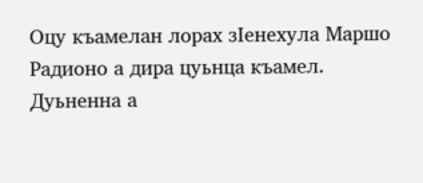Оцу къамелан лорах зIенехула Маршо Радионо а дира цуьнца къамел. Дуьненна а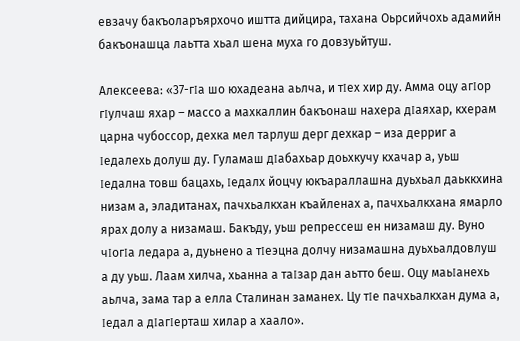евзачу бакъоларъярхочо иштта дийцира, тахана Оьрсийчохь адамийн бакъонашца лаьтта хьал шена муха го довзуьйтуш.

Алексеева: «37-гΙа шо юхадеана аьлча, и тΙех хир ду. Амма оцу агΙор гΙулчаш яхар – массо а махкаллин бакъонаш нахера дΙаяхар, кхерам царна чубоссор, дехка мел тарлуш дерг дехкар – иза дерриг а Ιедалехь долуш ду. Гуламаш дΙабахьар доьхкучу кхачар а, уьш Ιедална товш бацахь, Ιедалх йоцчу юкъараллашна дуьхьал даьккхина низам а, эладитанах, пачхьалкхан къайленах а, пачхьалкхана ямарло ярах долу а низамаш. Бакъду, уьш репрессеш ен низамаш ду. Вуно чΙогΙа ледара а, дуьнено а тΙеэцна долчу низамашна дуьхьалдовлуш а ду уьш. Лаам хилча, хьанна а таΙзар дан аьтто беш. Оцу маьΙанехь аьлча, зама тар а елла Сталинан заманех. Цу тΙе пачхьалкхан дума а, Ιедал а дΙагΙерташ хилар а хаало».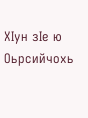ХIун зIе ю Оьрсийчохь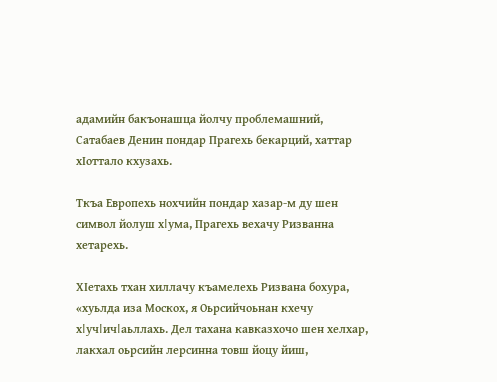адамийн бакъонашца йолчу проблемашний, Сатабаев Денин пондар Прагехь бекарций, хаттар хIoттало кхузахь.

Ткъа Европехь нохчийн пондар хазар-м ду шен символ йолуш хΙума, Прагехь вехачу Ризванна хетарехь.

ХIетахь тхан хиллачу къамелехь Ризвана бохура, «хуьлда иза Москох, я Оьрсийчоьнан кхечу хΙучΙичΙаьллахь. Дел тахана кавказхочо шен хелхар, лакхал оьрсийн лерсинна товш йоцу йиш,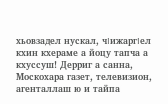хьовзадел нускал, чΙижаргΙел кхин кхераме а йоцу тапча а кхуссуш! Дерриг а санна, Москохара газет, телевизион, агенталлаш ю и тайпа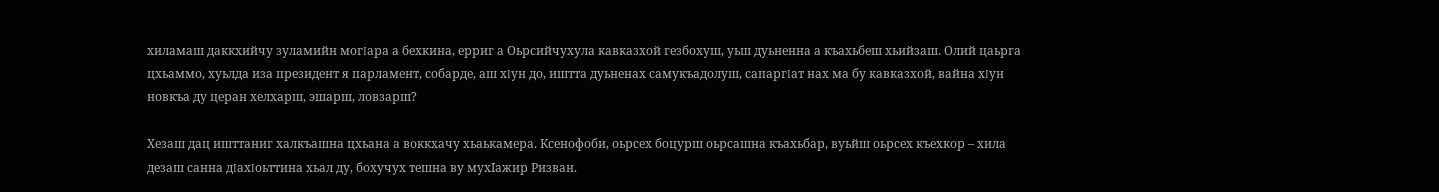хиламаш даккхийчу зуламийн могΙара а бехкина, ерриг а Оьрсийчухула кавказхой гезбохуш, уьш дуьненна а къахьбеш хьийзаш. Олий цаьрга цхьаммо, хуьлда иза президент я парламент, собарде, аш хΙун до, иштта дуьненах самукъадолуш, сапаргΙат нах ма бу кавказхой, вайна хΙун новкъа ду церан хелхарш, эшарш, ловзарш?

Хезаш дац ишттаниг халкъашна цхьана а воккхачу хьаькамера. Ксенофоби, оьрсех боцурш оьрсашна къахьбар, вуьйш оьрсех къехкор – хила дезаш санна дΙахΙоьттина хьал ду, бохучух тешна ву мухIажир Ризван.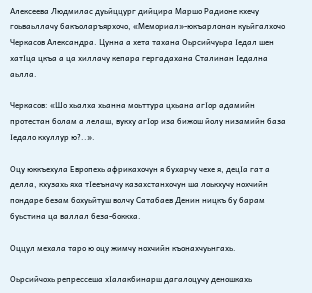Алексеева Людмилас дуьйццург дийцира Маршо Радионе кхечу гоьваьллачу бакъоларъярхочо, «Мемориал»-юкъарлонан куьйгалхочо Черкасов Александра. Цунна а хета тахана Оьрсийчуьра Ιедал шен хатΙца цкъа а ца хиллачу кепара гергадахана Сталинан Ιедална аьлла.

Черкасов: «Шо хьалха хьанна моьттура цхьана агΙор адамийн протестан болам а лелаш, вукху агΙор иза бижош йолу низамийн база Ιедало кхуллур ю?..».

Оцу юккъехула Европехь африкахочун я бухарчу чехе я, децΙа гат а делла, кхузахь яха тΙееъначу казахстанхочун ша лоькхучу нохчийн пондаре безам бохуьйтуш волчу Сатабаев Денин ницкъ бу барам буьстина ца валлал беза-боккха.

Оццул мехала таро ю оцу жимчу нохчийн къонахчуьнгахь.

Оьрсийчохь репрессеша хΙалакбинарш дагалоцучу деношкахь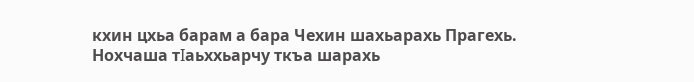кхин цхьа барам а бара Чехин шахьарахь Прагехь. Нохчаша тΙаьххьарчу ткъа шарахь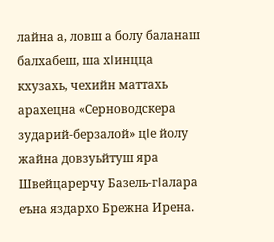лайна а, ловш а болу баланаш балхабеш, ша хΙинцца кхузахь, чехийн маттахь арахецна «Серноводскера зударий-берзалой» цΙе йолу жайна довзуьйтуш яра Швейцарерчу Базель-гΙалара еъна яздархо Брежна Ирена.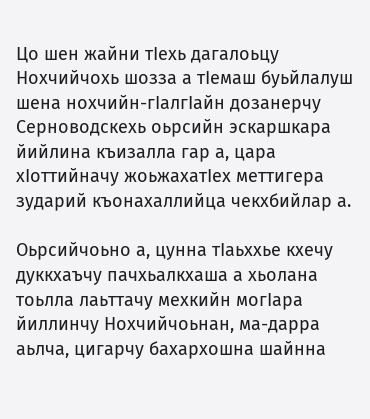Цо шен жайни тΙехь дагалоьцу Нохчийчохь шозза а тΙемаш буьйлалуш шена нохчийн-гΙалгΙайн дозанерчу Серноводскехь оьрсийн эскаршкара йийлина къизалла гар а, цара хΙоттийначу жоьжахатΙех меттигера зударий къонахаллийца чекхбийлар а.

Оьрсийчоьно а, цунна тΙаьххье кхечу дуккхаъчу пачхьалкхаша а хьолана тоьлла лаьттачу мехкийн могΙара йиллинчу Нохчийчоьнан, ма-дарра аьлча, цигарчу бахархошна шайнна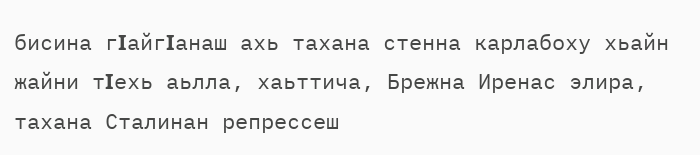бисина гΙайгΙанаш ахь тахана стенна карлабоху хьайн жайни тΙехь аьлла, хаьттича, Брежна Иренас элира, тахана Сталинан репрессеш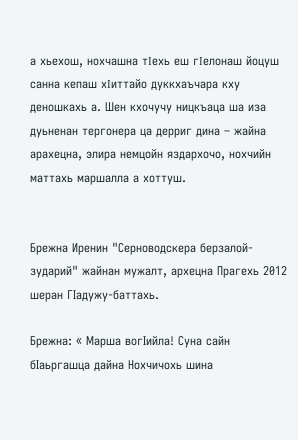а хьехош, нохчашна тΙехь еш гΙелонаш йоцуш санна кепаш хΙиттайо дуккхаъчара кху деношкахь а. Шен кхочучу ницкъаца ша иза дуьненан тергонера ца дерриг дина – жайна арахецна, элира немцойн яздархочо, нохчийн маттахь маршалла а хоттуш.


Брежна Иренин "Серноводскера берзалой-зударий" жайнан мужалт, архецна Прагехь 2012 шеран ГIадужу-баттахь.

Брежна: « Марша вогIийла! Суна сайн бIаьргашца дайна Нохчичохь шина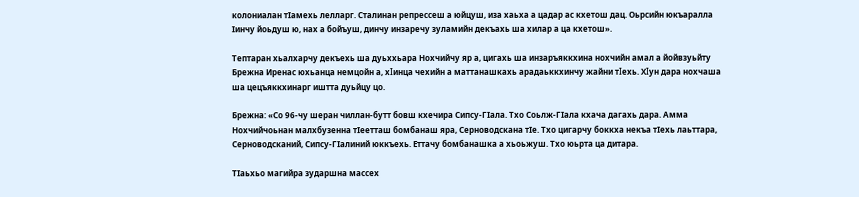колониалан тIамехь лелларг. Сталинан репрессеш а юйцуш, иза хаьха а цадар ас кхетош дац. Оьрсийн юкъаралла Iинчу йоьдуш ю, нах а бойъуш, динчу инзаречу зуламийн декъахь ша хилар а ца кхетош».

Тептаран хьалхарчу декъехь ша дуьххьара Нохчийчу яр а, цигахь ша инзаръяккхина нохчийн амал а йойвзуьйту Брежна Иренас юхьанца немцойн а, хΙинца чехийн а маттанашкахь арадаьккхинчу жайни тΙехь. ХΙун дара нохчаша ша цецъяккхинарг иштта дуьйцу цо.

Брежна: «Со 96-чу шеран чиллан-бутт бовш кхечира Сипсу-ГIала. Тхо Соьлж-ГIала кхача дагахь дара. Амма Нохчийчоьнан малхбузенна тIеетташ бомбанаш яра, Серноводскана тIе. Тхо цигарчу боккха некъа тIехь лаьттара, Серноводсканий, Сипсу-ГIалиний юккъехь. Еттачу бомбанашка а хьоьжуш. Тхо юьрта ца дитара.

ТIаьхьо магийра зударшна массех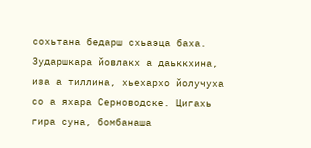сохьтана бедарш схьаэца баха. Зударшкара йовлакх а даьккхина, иза а тиллина, хьехархо йолучуха со а яхара Серноводске. Цигахь гира суна, бомбанаша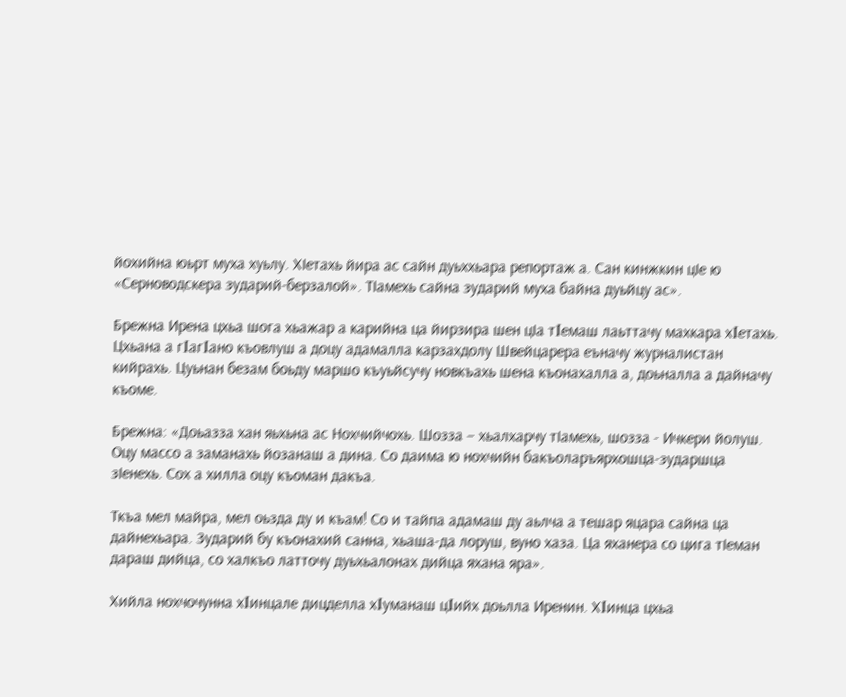йохийна юьрт муха хуьлу. ХIетахь йира ас сайн дуьххьара репортаж а. Сан кинжкин цIе ю «Серноводскера зударий-берзалой». ТIамехь сайна зударий муха байна дуьйцу ас».

Брежна Ирена цхьа шога хьажар а карийна ца йирзира шен цIа тΙемаш лаьттачу махкара хΙетахь. Цхьана а гΙагΙано къовлуш а доцу адамалла карзахдолу Швейцарера еъначу журналистан кийрахь. Цуьнан безам боьду маршо къуьйсучу новкъахь шена къонахалла а, доьналла а дайначу къоме.

Брежна: «Доьазза хан яьхьна ас Нохчийчохь. Шозза – хьалхарчу тIамехь, шозза - Ичкери йолуш. Оцу массо а заманахь йозанаш а дина. Со даима ю нохчийн бакъоларъярхошца-зударшца зIенехь. Сох а хилла оцу къоман дакъа.

Ткъа мел майра, мел оьзда ду и къам! Со и тайпа адамаш ду аьлча а тешар яцара сайна ца дайнехьара. Зударий бу къонахий санна, хьаша-да лоруш, вуно хаза. Ца яханера со цига тIеман дараш дийца, со халкъо латточу дуьхьалонах дийца яхана яра».

Хийла нохчочунна хΙинцале дицделла хΙуманаш цΙийх доьлла Иренин. ХΙинца цхьа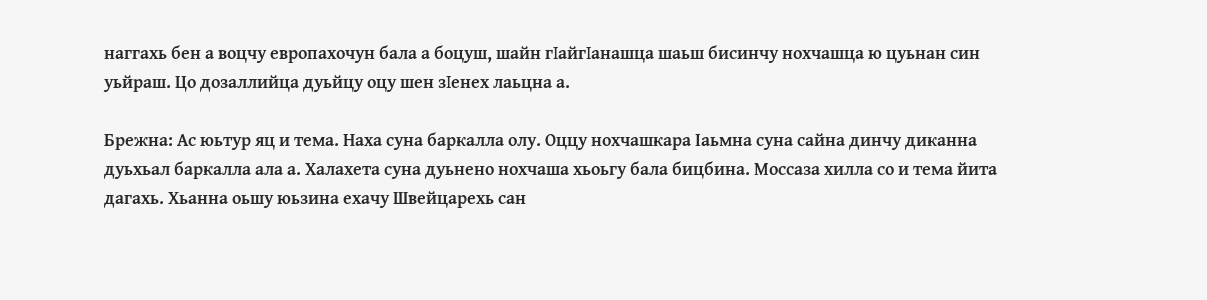наггахь бен а воцчу европахочун бала а боцуш, шайн гΙайгΙанашца шаьш бисинчу нохчашца ю цуьнан син уьйраш. Цо дозаллийца дуьйцу оцу шен зΙенех лаьцна а.

Брежна: Ас юьтур яц и тема. Наха суна баркалла олу. Оццу нохчашкара Iаьмна суна сайна динчу диканна дуьхьал баркалла ала а. Халахета суна дуьнено нохчаша хьоьгу бала бицбина. Моссаза хилла со и тема йита дагахь. Хьанна оьшу юьзина ехачу Швейцарехь сан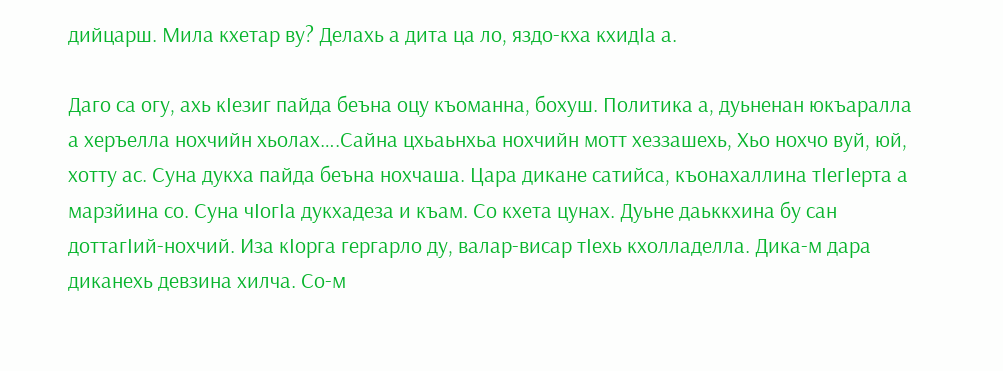дийцарш. Мила кхетар ву? Делахь а дита ца ло, яздо-кха кхидIа а.

Даго са огу, ахь кIезиг пайда беъна оцу къоманна, бохуш. Политика а, дуьненан юкъаралла а херъелла нохчийн хьолах….Сайна цхьаьнхьа нохчийн мотт хеззашехь, Хьо нохчо вуй, юй, хотту ас. Суна дукха пайда беъна нохчаша. Цара дикане сатийса, къонахаллина тIегIерта а марзйина со. Суна чIогIа дукхадеза и къам. Со кхета цунах. Дуьне даьккхина бу сан доттагIий-нохчий. Иза кIорга гергарло ду, валар-висар тIехь кхолладелла. Дика-м дара диканехь девзина хилча. Со-м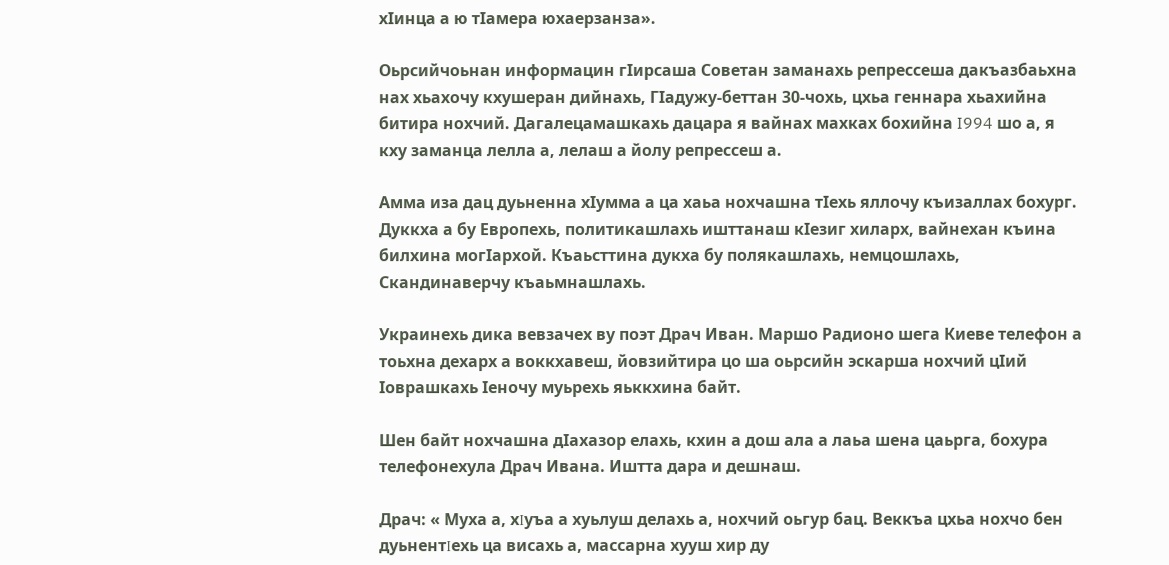хIинца а ю тIамера юхаерзанза».

Оьрсийчоьнан информацин гIирсаша Советан заманахь репрессеша дакъазбаьхна нах хьахочу кхушеран дийнахь, ГIадужу-беттан 30-чохь, цхьа геннара хьахийна битира нохчий. Дагалецамашкахь дацара я вайнах махках бохийна I994 шо а, я кху заманца лелла а, лелаш а йолу репрессеш а.

Амма иза дац дуьненна хIумма а ца хаьа нохчашна тIехь яллочу къизаллах бохург. Дуккха а бу Европехь, политикашлахь ишттанаш кIезиг хиларх, вайнехан къина билхина могIархой. Къаьсттина дукха бу полякашлахь, немцошлахь, Скандинаверчу къаьмнашлахь.

Украинехь дика вевзачех ву поэт Драч Иван. Маршо Радионо шега Киеве телефон а тоьхна дехарх а воккхавеш, йовзийтира цо ша оьрсийн эскарша нохчий цIий Iоврашкахь Iеночу муьрехь яьккхина байт.

Шен байт нохчашна дIахазор елахь, кхин а дош ала а лаьа шена цаьрга, бохура телефонехула Драч Ивана. Иштта дара и дешнаш.

Драч: « Муха а, хΙуъа а хуьлуш делахь а, нохчий оьгур бац. Веккъа цхьа нохчо бен дуьнентΙехь ца висахь а, массарна хууш хир ду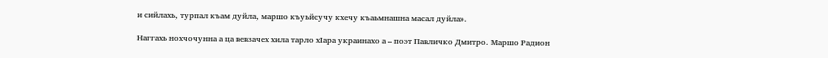и сийлахь, турпал къам дуйла, маршо къуьйсучу кхечу къаьмнашна масал дуйла».

Наггахь нохчочунна а ца вевзачех хила тарло хIара украинахо а – поэт Павличко Дмитро. Маршо Радион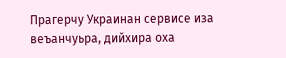Прагерчу Украинан сервисе иза веъанчуьра, дийхира оха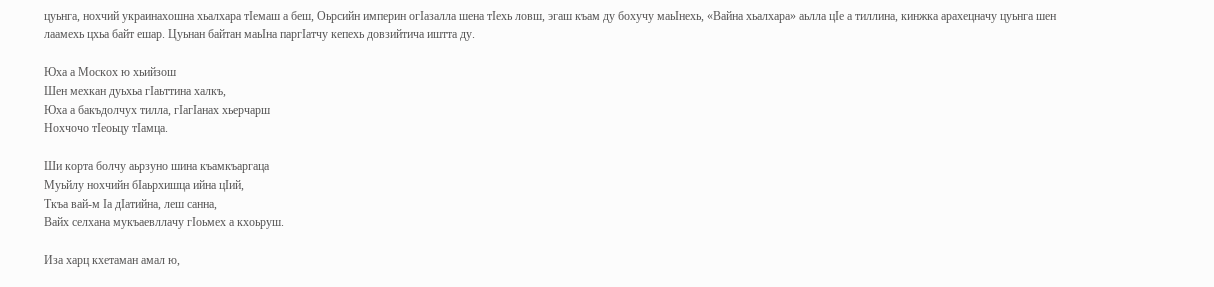цуьнга, нохчий украинахошна хьалхара тIемаш а беш, Оьрсийн империн огIазалла шена тIехь ловш, эгаш къам ду бохучу маьIнехь, «Вайна хьалхара» аьлла цIе а тиллина, кинжка арахецначу цуьнга шен лаамехь цхьа байт ешар. Цуьнан байтан маьIна паргIатчу кепехь довзийтича иштта ду.

Юха а Москох ю хьийзош
Шен мехкан дуьхьа гIаьттина халкъ,
Юха а бакъдолчух тилла, гIагIанах хьерчарш
Нохчочо тIеоьцу тIамца.

Ши корта болчу аьрзуно шина къамкъаргаца
Муьйлу нохчийн бIаьрхишца ийна цIий,
Ткъа вай-м Iа дIатийна, леш санна,
Вайх селхана мукъаевллачу гIоьмех а кхоьруш.

Иза харц кхетаман амал ю,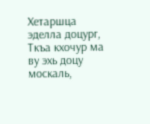Хетаршца эделла доцург,
Ткъа кхочур ма ву эхь доцу москаль,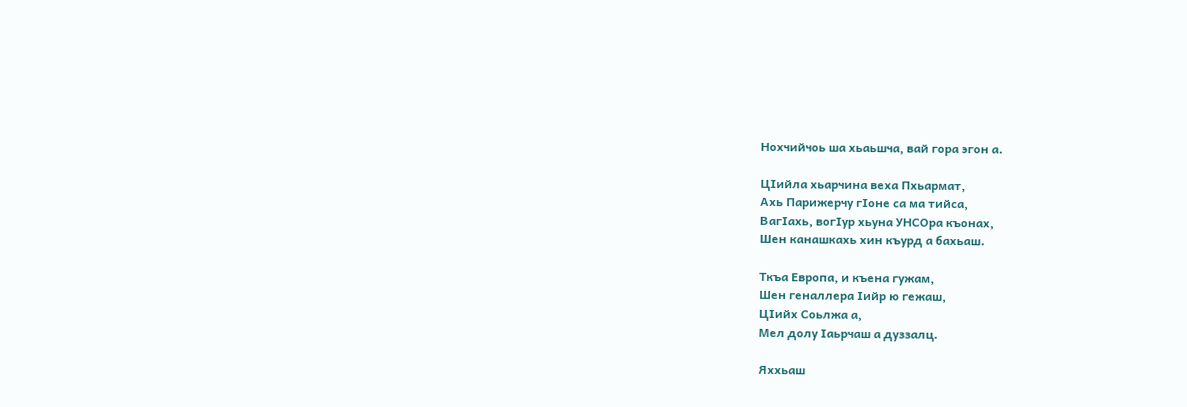Нохчийчоь ша хьаьшча, вай гора эгон а.

ЦIийла хьарчина веха Пхьармат,
Ахь Парижерчу гIоне са ма тийса,
ВагIахь, вогIур хьуна УНСОра къонах,
Шен канашкахь хин къурд а бахьаш.

Ткъа Европа, и къена гужам,
Шен геналлера Iийр ю гежаш,
ЦIийх Соьлжа а,
Мел долу Iаьрчаш а дуззалц.

Яххьаш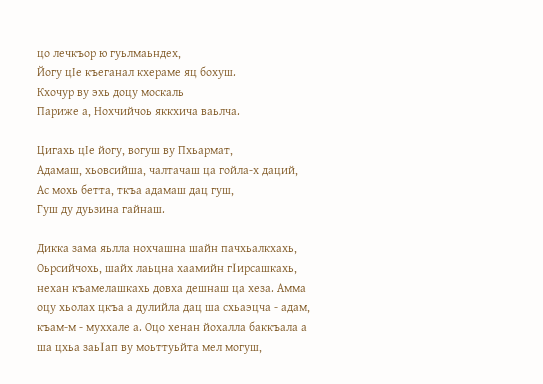цо лечкъор ю гуьлмаьндех,
Йогу цIе къеганал кхераме яц бохуш.
Кхочур ву эхь доцу москаль
Париже а, Нохчийчоь яккхича ваьлча.

Цигахь цIе йогу, вогуш ву Пхьармат,
Адамаш, хьовсийша, чалтачаш ца гойла-х даций,
Ас мохь бетта, ткъа адамаш дац гуш,
Гуш ду дуьзина гайнаш.

Дикка зама яьлла нохчашна шайн пачхьалкхахь, Оьрсийчохь, шайх лаьцна хаамийн гΙирсашкахь, нехан къамелашкахь довха дешнаш ца хеза. Амма оцу хьолах цкъа а дулийла дац ша схьаэцча - адам, къам-м - муххале а. Оцо хенан йохалла баккъала а ша цхьа заьΙап ву моьттуьйта мел могуш,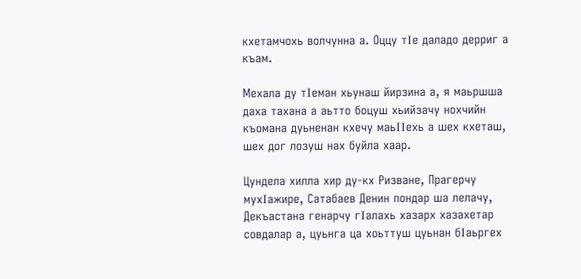кхетамчохь волчунна а. Оццу тΙе даладо дерриг а къам.

Мехала ду тΙеман хьунаш йирзина а, я маьршша даха тахана а аьтто боцуш хьийзачу нохчийн къомана дуьненан кхечу маьΙΙехь а шех кхеташ, шех дог лозуш нах буйла хаар.

Цундела хилла хир ду-кх Ризване, Прагерчу мухΙажире, Сатабаев Денин пондар ша лелачу, Декъастана генарчу гΙалахь хазарх хазахетар совдалар а, цуьнга ца хоьттуш цуьнан бΙаьргех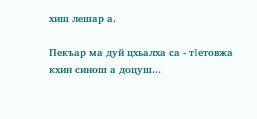хиш лешар а.

Пекъар ма дуй цхьалха са - тΙетовжа кхин синош а доцуш...